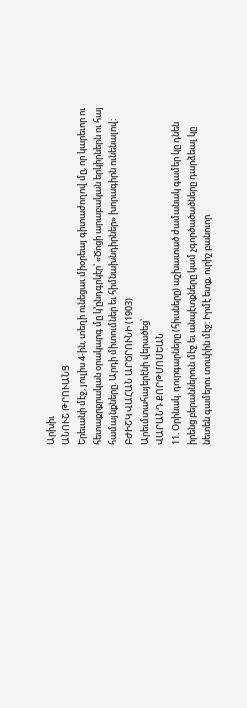Արխիւ
ԱՆՈՒՇ ԹՐՈՒԱՆՑ
Երեւանի մէջ, յուլիս 4-ին, տեղի ունեցաւ միօրեայ գիտաժողով մը, որ կարեւոր ու հետաքրքրական օրակարգ մը կ՚ընդգրկէր՝ «Ծոցի արաբական երկիրներն ու հայ համայնքները. Արդի միտումներ եւ հիմնախնդիրներ» խորագիրն ունենալով:
ԲԺԻՇԿ ՎԱՀԱՆ ԱՐԾՐՈՒՆԻ (1903)
Արեւմտահայերէնի վերածեց՝
ՎԱՐԱՆԴ ՔՈՐԹՄՈՍԵԱՆ
11. Օրինակ. դուրգարները (հիւսները) աշխատած ժամանակ գամեր կը դնեն իրենց բերաններուն մէջ եւ անպէտքները կամ չգործածածները դարձեալ կը նետեն գամերու տուփին մէջ: Իրմէ ետք, ուրիշ բանուոր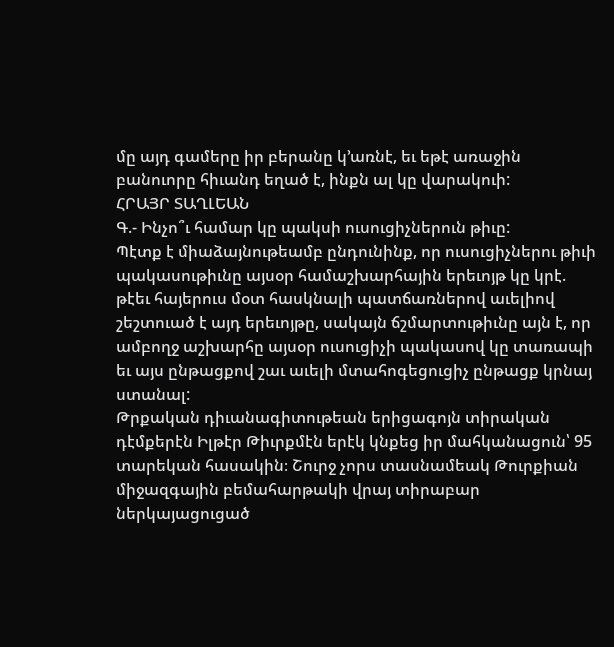մը այդ գամերը իր բերանը կ՚առնէ, եւ եթէ առաջին բանուորը հիւանդ եղած է, ինքն ալ կը վարակուի:
ՀՐԱՅՐ ՏԱՂԼԵԱՆ
Գ.- Ինչո՞ւ համար կը պակսի ուսուցիչներուն թիւը:
Պէտք է միաձայնութեամբ ընդունինք, որ ուսուցիչներու թիւի պակասութիւնը այսօր համաշխարհային երեւոյթ կը կրէ. թէեւ հայերուս մօտ հասկնալի պատճառներով աւելիով շեշտուած է այդ երեւոյթը, սակայն ճշմարտութիւնը այն է, որ ամբողջ աշխարհը այսօր ուսուցիչի պակասով կը տառապի եւ այս ընթացքով շաւ աւելի մտահոգեցուցիչ ընթացք կրնայ ստանալ:
Թրքական դիւանագիտութեան երիցագոյն տիրական դէմքերէն Իլթէր Թիւրքմէն երէկ կնքեց իր մահկանացուն՝ 95 տարեկան հասակին։ Շուրջ չորս տասնամեակ Թուրքիան միջազգային բեմահարթակի վրայ տիրաբար ներկայացուցած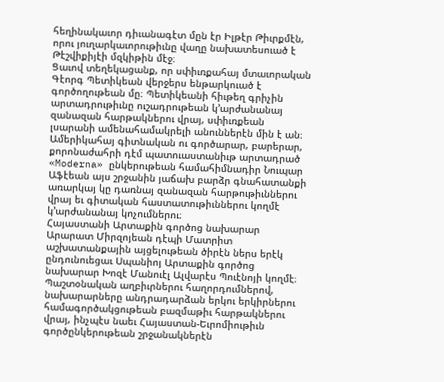հեղինակաւոր դիւանագէտ մըն էր Իլթէր Թիւրքմէն, որու յուղարկաւորութիւնը վաղը նախատեսուած է Թէշվիքիյէի մզկիթին մէջ։
Ցաւով տեղեկացանք, որ սփիւռքահայ մտաւորական Գէորգ Պետիկեան վերջերս ենթարկուած է գործողութեան մը։ Պետիկեանի հիւթեղ գրիչին արտադրութիւնը ուշադրութեան կ՚արժանանայ զանազան հարթակներու վրայ, սփիւռքեան լսարանի ամենահամակրելի անուններէն մին է ան։
Ամերիկահայ գիտնական ու գործարար, բարերար, քորոնաժահրի դէմ պատուաստանիւթ արտադրած «Moderna» ընկերութեան համահիմնադիր Նուպար Աֆէեան այս շրջանին յաճախ բարձր գնահատանքի առարկայ կը դառնայ զանազան հարթութիւններու վրայ եւ գիտական հաստատութիւններու կողմէ կ՚արժանանայ կոչումներու։
Հայաստանի Արտաքին գործոց նախարար Արարատ Միրզոյեան դէպի Մատրիտ աշխատանքային այցելութեան ծիրէն ներս երէկ ընդունուեցաւ Սպանիոյ Արտաքին գործոց նախարար Խոզէ Մանուէլ Ալվարէս Պուէնոյի կողմէ։ Պաշտօնական աղբիւրներու հաղորդումներով, նախարարները անդրադարձան երկու երկիրներու համագործակցութեան բազմաթիւ հարթակներու վրայ, ինչպէս նաեւ Հայաստան-Եւրոմիութիւն գործընկերութեան շրջանակներէն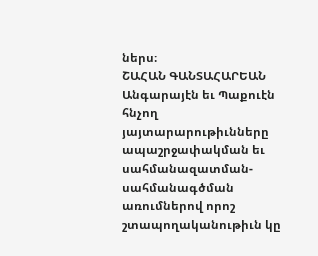ներս։
ՇԱՀԱՆ ԳԱՆՏԱՀԱՐԵԱՆ
Անգարայէն եւ Պաքուէն հնչող յայտարարութիւնները ապաշրջափակման եւ սահմանազատման-սահմանագծման առումներով որոշ շտապողականութիւն կը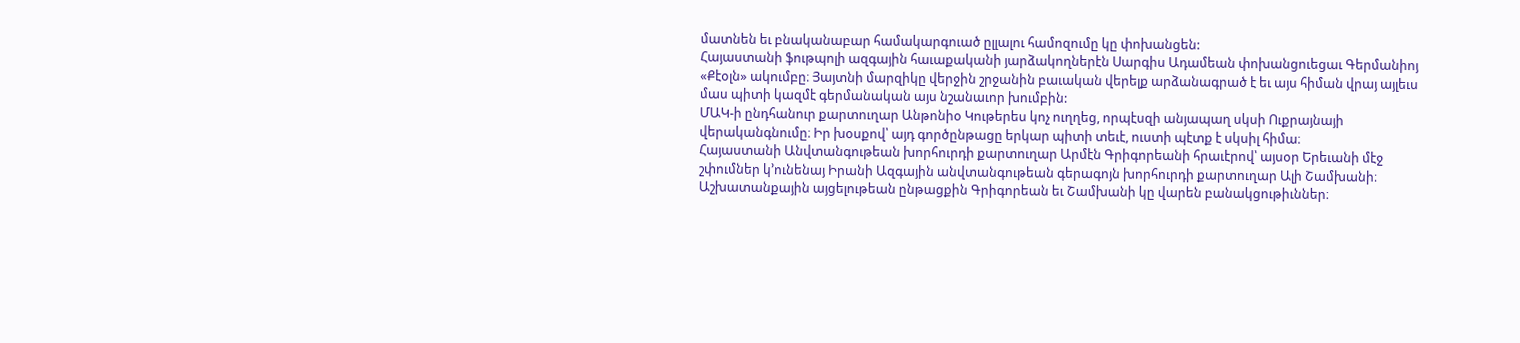մատնեն եւ բնականաբար համակարգուած ըլլալու համոզումը կը փոխանցեն:
Հայաստանի ֆութպոլի ազգային հաւաքականի յարձակողներէն Սարգիս Ադամեան փոխանցուեցաւ Գերմանիոյ «Քէօլն» ակումբը։ Յայտնի մարզիկը վերջին շրջանին բաւական վերելք արձանագրած է եւ այս հիման վրայ այլեւս մաս պիտի կազմէ գերմանական այս նշանաւոր խումբին:
ՄԱԿ-ի ընդհանուր քարտուղար Անթոնիօ Կութերես կոչ ուղղեց, որպէսզի անյապաղ սկսի Ուքրայնայի վերականգնումը։ Իր խօսքով՝ այդ գործընթացը երկար պիտի տեւէ, ուստի պէտք է սկսիլ հիմա։
Հայաստանի Անվտանգութեան խորհուրդի քարտուղար Արմէն Գրիգորեանի հրաւէրով՝ այսօր Երեւանի մէջ շփումներ կ՚ունենայ Իրանի Ազգային անվտանգութեան գերագոյն խորհուրդի քարտուղար Ալի Շամխանի։ Աշխատանքային այցելութեան ընթացքին Գրիգորեան եւ Շամխանի կը վարեն բանակցութիւններ։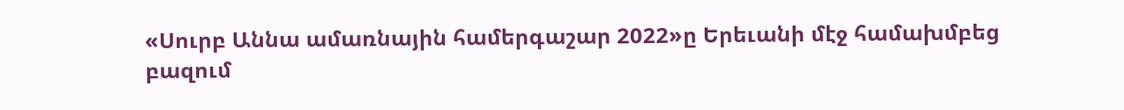«Սուրբ Աննա ամառնային համերգաշար 2022»ը Երեւանի մէջ համախմբեց բազում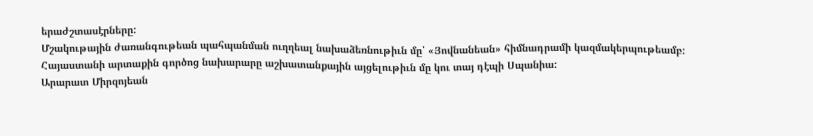երաժշտասէրները:
Մշակութային ժառանգութեան պահպանման ուղղեալ նախաձեռնութիւն մը՝ «Յովնանեան» հիմնադրամի կազմակերպութեամբ:
Հայաստանի արտաքին գործոց նախարարը աշխատանքային այցելութիւն մը կու տայ դէպի Սպանիա:
Արարատ Միրզոյեան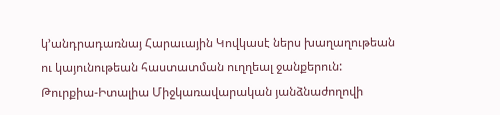կ՚անդրադառնայ Հարաւային Կովկասէ ներս խաղաղութեան ու կայունութեան հաստատման ուղղեալ ջանքերուն:
Թուրքիա-Իտալիա Միջկառավարական յանձնաժողովի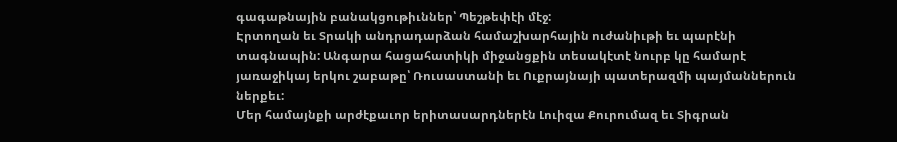գագաթնային բանակցութիւններ՝ Պեշթեփէի մէջ:
Էրտողան եւ Տրակի անդրադարձան համաշխարհային ուժանիւթի եւ պարէնի տագնապին: Անգարա հացահատիկի միջանցքին տեսակէտէ նուրբ կը համարէ յառաջիկայ երկու շաբաթը՝ Ռուսաստանի եւ Ուքրայնայի պատերազմի պայմաններուն ներքեւ:
Մեր համայնքի արժէքաւոր երիտասարդներէն Լուիզա Քուրումազ եւ Տիգրան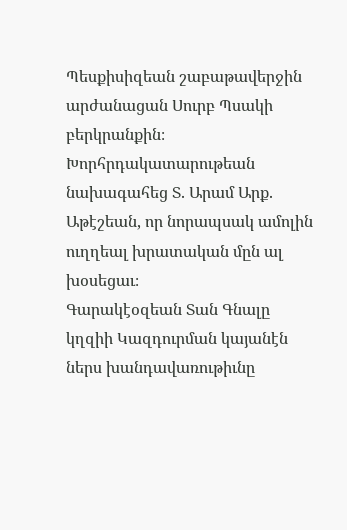Պեսքիսիզեան շաբաթավերջին արժանացան Սուրբ Պսակի բերկրանքին։ Խորհրդակատարութեան նախագահեց Տ. Արամ Արք. Աթէշեան, որ նորապսակ ամոլին ուղղեալ խրատական մըն ալ խօսեցաւ։
Գարակէօզեան Տան Գնալը կղզիի Կազդուրման կայանէն ներս խանդավառութիւնը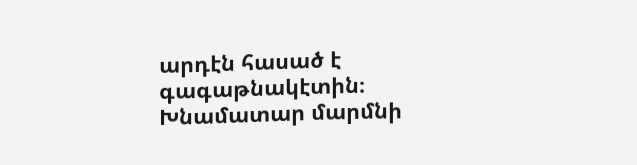արդէն հասած է գագաթնակէտին։ Խնամատար մարմնի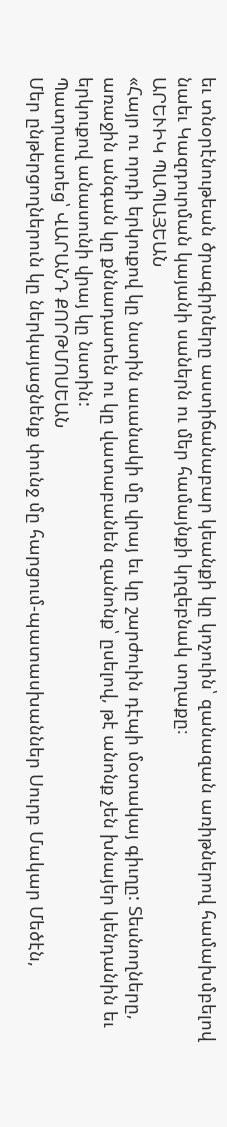եւ տնօրէնութեան ծրագիրները աստիճանաբար կեանքի կը կոչուին՝ զանազան առիթներով համախմբելով նաեւ Կազդուրման կայանի սաներն ու մեր համայնքի կղզեբնակ տղաքը։
ԱՐԵՒԻԿ ՊԱՊԱՅԵԱՆ
«Հայր ու որդի երկուքով կը նստին աւանակի մը վրայ եւ կը շարժուին դէպի մօտակայ գիւղը: Տեսնողները, առաջին անգան կը քննադատեն ու կը վատաբանեն զանոնք՝ ըսելով, թէ անոնք չեն խնայեր կենդանին եւ երկուքով անասունի վրայ կը նստին:
Պատրաստեց՝ ՎԱՐԱՆԴ ՔՈՐԹՄՈՍԵԱՆ
Մեր ընթերցողներուն կը ներկայացնենք փունջ մը հարցում-պատասխաններ Սուրբ Մակար Մեծէն,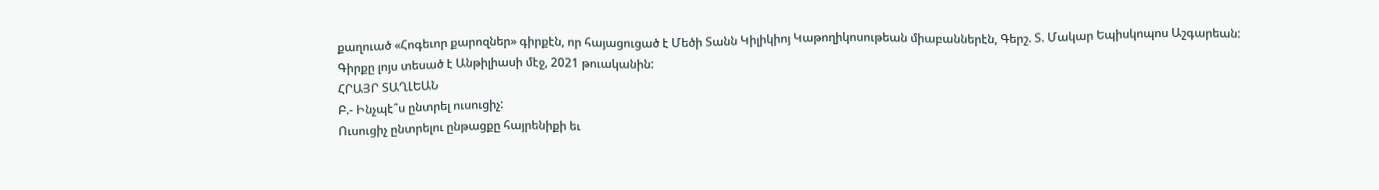քաղուած «Հոգեւոր քարոզներ» գիրքէն, որ հայացուցած է Մեծի Տանն Կիլիկիոյ Կաթողիկոսութեան միաբաններէն, Գերշ. Տ. Մակար Եպիսկոպոս Աշգարեան: Գիրքը լոյս տեսած է Անթիլիասի մէջ, 2021 թուականին:
ՀՐԱՅՐ ՏԱՂԼԵԱՆ
Բ.- Ինչպէ՞ս ընտրել ուսուցիչ:
Ուսուցիչ ընտրելու ընթացքը հայրենիքի եւ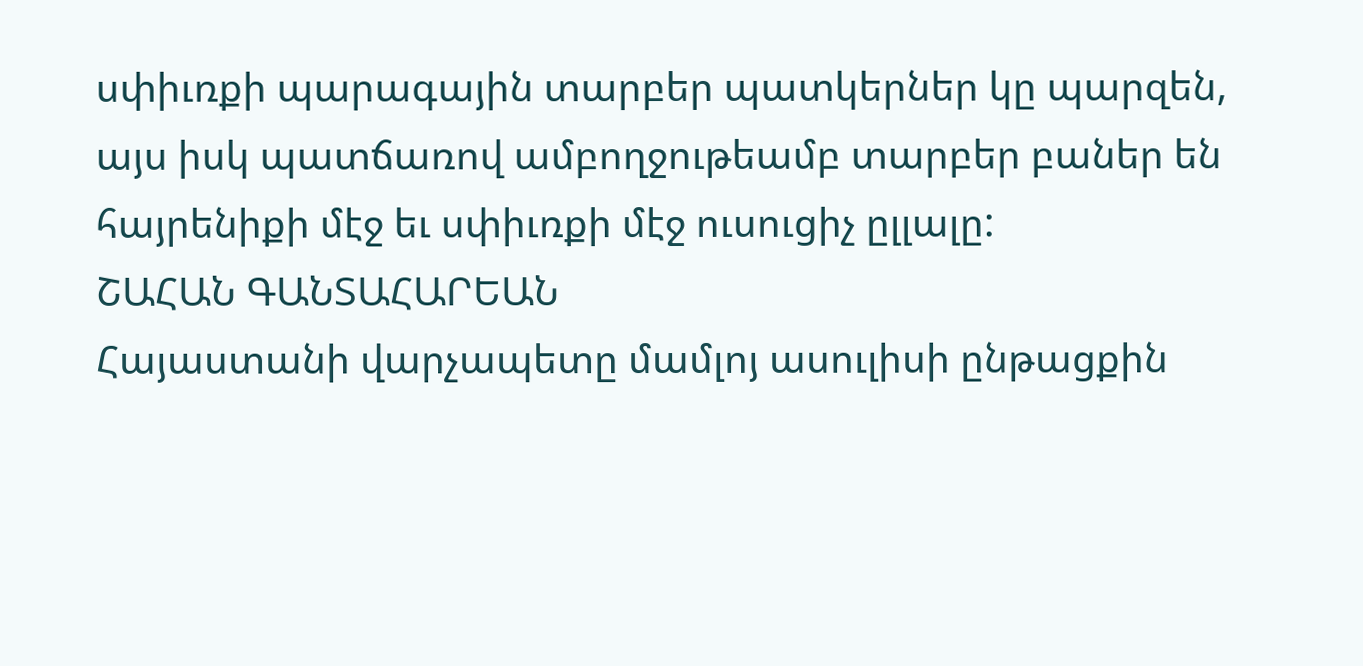սփիւռքի պարագային տարբեր պատկերներ կը պարզեն, այս իսկ պատճառով ամբողջութեամբ տարբեր բաներ են հայրենիքի մէջ եւ սփիւռքի մէջ ուսուցիչ ըլլալը:
ՇԱՀԱՆ ԳԱՆՏԱՀԱՐԵԱՆ
Հայաստանի վարչապետը մամլոյ ասուլիսի ընթացքին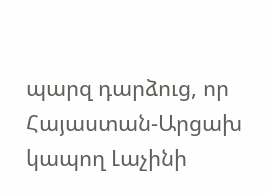պարզ դարձուց, որ Հայաստան-Արցախ կապող Լաչինի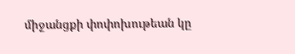միջանցքի փոփոխութեան կը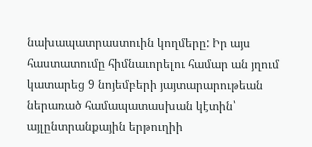նախապատրաստուին կողմերը: Իր այս հաստատումը հիմնաւորելու համար ան յղում կատարեց 9 նոյեմբերի յայտարարութեան ներառած համապատասխան կէտին՝ այլընտրանքային երթուղիի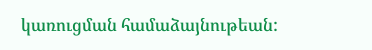կառուցման համաձայնութեան: